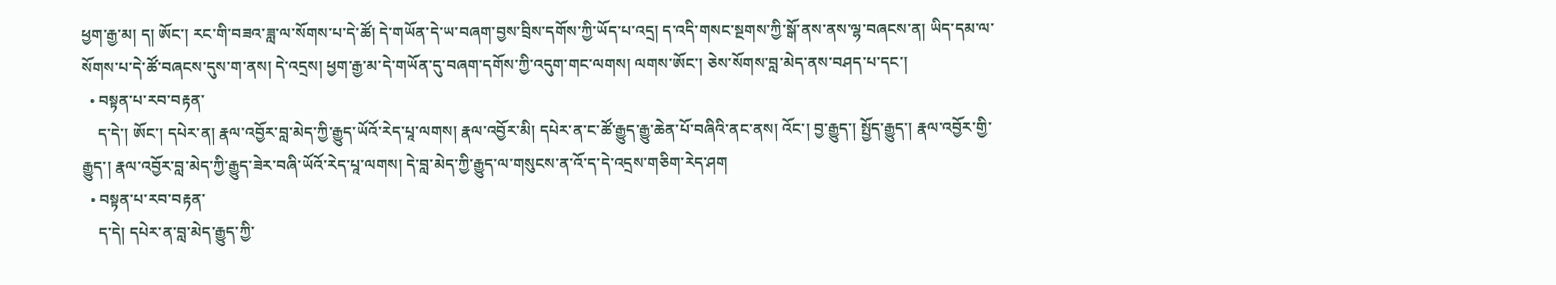ཕྱག་རྒྱ་མ། ད། ཨོང་། རང་གི་བཟའ་ཟླ་ལ་སོགས་པ་དེ་ཚོ། དེ་གཡོན་དེ་ཡ་བཞག་བྱས་བྲིས་དགོས་ཀྱི་ཡོད་པ་འདྲ། ད་འདི་གསང་སྔགས་ཀྱི་སྒོ་ནས་ནས་ལྷ་བཞངས་ན། ཡིད་དམ་ལ་སོགས་པ་དེ་ཚོ་བཞངས་དུས་ག་ནས། དེ་འདྲས། ཕྱག་རྒྱ་མ་དེ་གཡོན་དུ་བཞག་དགོས་ཀྱི་འདུག་གང་ལགས། ལགས་ཨོང་། ཅེས་སོགས་བླ་མེད་ནས་བཤད་པ་དང་།
  • བསྟན་པ་རབ་བརྟན་
    ད་དེ་། ཨོང་། དཔེར་ན། རྣལ་འབྱོར་བླ་མེད་ཀྱི་རྒྱུད་ཡོའོ་རེད་པཱ་ལགས། རྣལ་འབྱོར་མི། དཔེར་ན་ང་ཚོ་རྒྱུད་རྒྱུ་ཆེན་པོ་བཞིའི་ནང་ནས། འོང་། བྱ་རྒྱུད་། སྤྱོད་རྒྱུད་། རྣལ་འབྱོར་གྱི་རྒྱུད་། རྣལ་འབྱོར་བླ་མེད་ཀྱི་རྒྱུད་ཟེར་བཞི་ཡོའོ་རེད་པཱ་ལགས། དེ་བླ་མེད་ཀྱི་རྒྱུད་ལ་གསུངས་ན་འོ་ད་དེ་འདྲས་གཅིག་རེད་ཤག
  • བསྟན་པ་རབ་བརྟན་
    ད་དེ། དཔེར་ན་བླ་མེད་རྒྱུད་ཀྱི་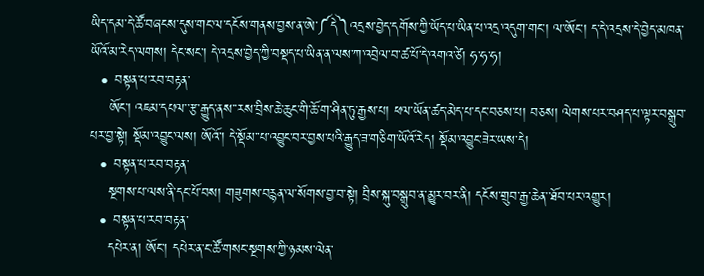ཡིད་དམ་དེ་ཚོ་བཞངས་དུས་གང་ལ་དངོས་གནས་བྱས་ན་ཨེ་༼དེ༽འདྲས་བྱེད་དགོས་ཀྱི་ཡོད་པ་ཡིན་པ་འདྲ་འདུག་གང་། ལ་ཨོང་། ད་དེ་འདྲས་དེ་བྱེད་མཁན་ཡོའོ་མ་རེད་ལགས། དེང་སང་། དེ་འདྲས་བྱེད་ཀྱི་བསྡད་པ་ཡིན་ན་ལས་ཀ་འབྲེལ་བ་ཚ་པོ་དེ་འགའ་ཙེ། ཧ་ཧ་ཧ།
  • བསྟན་པ་རབ་བརྟན་
    ཨོང་། འཇམ་དཔལ་་རྩ་རྒྱུད་ནས་་རས་བྲིས་ཆེ་ཆུང་གི་ཆོ་ག་ཤིན་ཏུ་རྒྱས་པ། ཕལ་ཡོན་ཚད་མེད་པ་དང་བཅས་པ། བཅས། ལེགས་པར་བཤད་པ་ལྟར་བསྒྲུབ་པར་བྱ་སྟེ། སྡོམ་འབྱུང་ལས། ཨོའོ་། དེ་སྡོམ་་པ་འབྱུང་བར་བྱས་པའི་རྒྱུད་ཟ་གཅིག་ཡོའོ་རེད། སྡོམ་འབྱུང་ཟེར་ཡས་དེ།
  • བསྟན་པ་རབ་བརྟན་
    སྔགས་པ་ལས་ནི་དང་པོ་བས། གཟུགས་བརྙན་ལ་སོགས་བྱ་བ་སྟེ། བྲིས་སྐུ་བསྒྲུབ་ན་མྱུར་བར་ནི། དངོས་གྲུབ་རྒྱ་ཆེན་་ཐོབ་པར་འགྱུར།
  • བསྟན་པ་རབ་བརྟན་
    དཔེར་ན། ཨོང་། དཔེར་ན་ང་ཚོ་གསང་སྔགས་ཀྱི་ཉམས་ལེན་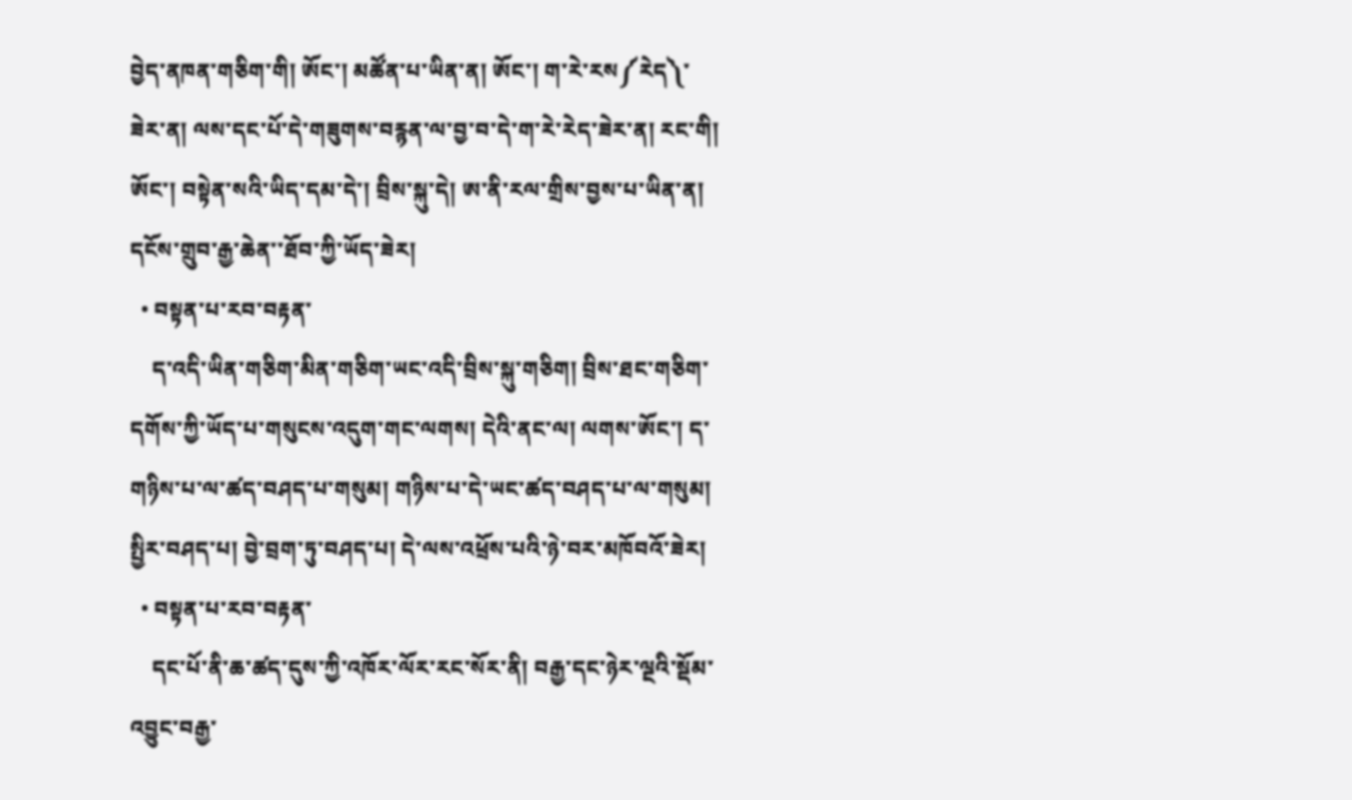བྱེད་ནཁན་གཅིག་གི། ཨོང་། མཚོན་པ་ཡིན་ན། ཨོང་། ག་རེ་རས༼རེད༽་ཟེར་ན། ལས་དང་པོ་དེ་གཟུགས་བརྙན་ལ་བྱ་བ་དེ་ག་རེ་རེད་ཟེར་ན། རང་གི། ཨོང་། བསྟེན་སའི་ཡིད་དམ་དེ་། བྲིས་སྐུ་དེ། ཨ་ནི་རལ་གྲིས་བྱས་པ་ཡིན་ན། དངོས་གྲུབ་རྒྱ་ཆེན་་ཐོབ་ཀྱི་ཡོད་ཟེར།
  • བསྟན་པ་རབ་བརྟན་
    ད་འདི་ཡིན་གཅིག་མིན་གཅིག་ཡང་འདི་བྲིས་སྐུ་གཅིག། བྲིས་ཐང་གཅིག་དགོས་ཀྱི་ཡོད་པ་གསུངས་འདུག་གང་ལགས། དེའི་ནང་ལ། ལགས་ཨོང་། ད་གཉིས་པ་ལ་ཚད་བཤད་པ་གསུམ། གཉིས་པ་དེ་ཡང་ཚད་བཤད་པ་ལ་གསུམ། སྤྱིར་བཤད་པ། བྱེ་བྲག་ཏུ་བཤད་པ། དེ་ལས་འཕྲོས་པའི་ཉེ་བར་མཁོབའོ་ཟེར།
  • བསྟན་པ་རབ་བརྟན་
    དང་པོ་ནི་ཆ་ཚད་དུས་ཀྱི་འཁོར་ལོར་རང་སོར་ནི། བརྒྱ་དང་ཉེར་ལྔའི་སྡོམ་འབྱུང་བརྒྱ་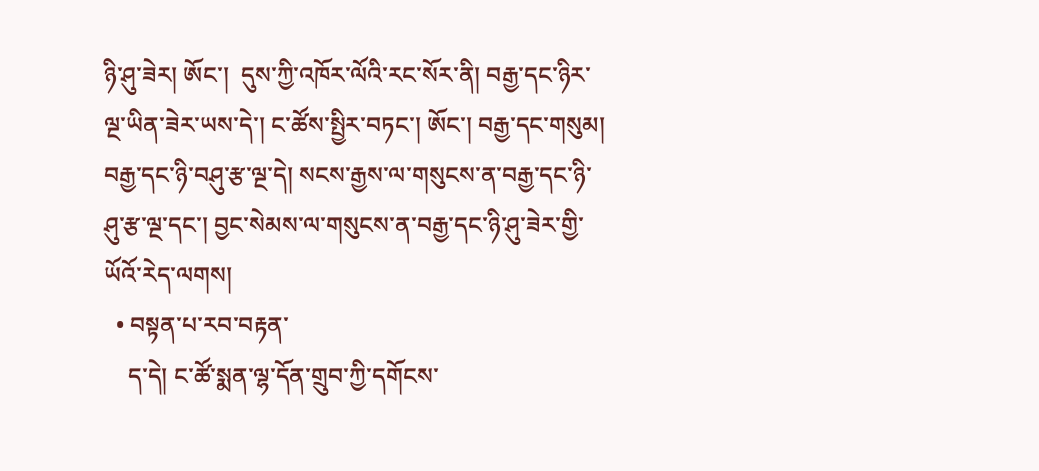ཉི་ཤུ་ཟེར། ཨོང་།  དུས་ཀྱི་འཁོར་ལོའི་རང་སོར་ནི། བརྒྱ་དང་ཉིར་ལྔ་ཡིན་ཟེར་ཡས་དེ་། ང་ཚོས་སྤྱིར་བཏང་། ཨོང་། བརྒྱ་དང་གསུམ། བརྒྱ་དང་ཉི་བཤུ་རྩ་ལྔ་དེ། སངས་རྒྱས་ལ་གསུངས་ན་བརྒྱ་དང་ཉི་ཤུ་རྩ་ལྔ་དང་། བྱང་སེམས་ལ་གསུངས་ན་བརྒྱ་དང་ཉི་ཤུ་ཟེར་གྱི་ཡོའོ་རེད་ལགས།
  • བསྟན་པ་རབ་བརྟན་
    ད་དེ། ང་ཚོ་སྨན་ལྷ་དོན་གྲུབ་ཀྱི་དགོངས་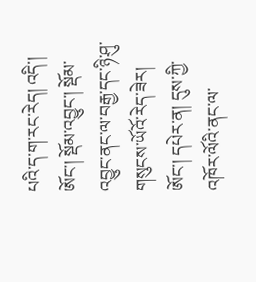པའི་ད་ག་རང་རེད། འདི་། ཨོང་། སྡོམ་འབྱུང་། སྡོམ་འབྱུང་ནང་ལ་བརྒྱ་དང་ཉི་ཤུ་གསུངས་ཡོའོ་རེད་ཟེར། ཨོང་། དཔེར་ན། དུས་ཀྱི་འཁོར་ལོའི་ནང་ལ་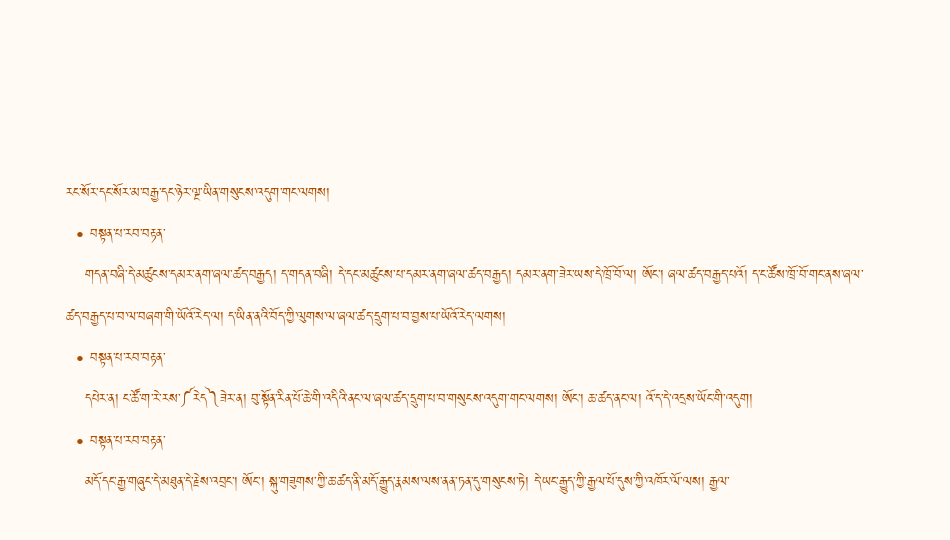རང་སོར་དང་སོར་མ་བརྒྱ་དང་ཉེར་ལྔ་ཡིན་གསུངས་འདུག་གང་ལགས།
  • བསྟན་པ་རབ་བརྟན་
    གདན་བཞི་དེ་མཚུངས་དམར་ནག་ཞལ་ཚད་བརྒྱད། ད་གདན་བཞི། དེ་དང་མཚུངས་པ་དམར་ནག་ཞལ་ཚད་བརྒྱད། དམར་ནག་ཟེར་ཡས་དེ་ཁྲོ་བོ་ལ། ཨོང་། ཞལ་ཚད་བརྒྱད་པའོ། ད་ང་ཚོས་ཁྲོ་བོ་གང་ནས་ཞལ་ཚད་བརྒྱད་པ་བ་ལ་བཞག་གི་ཡོའོ་རེད་ལ། ད་ཡིན་ནའི་བོད་ཀྱི་ལུགས་ལ་ཞལ་ཚད་དྲུག་པ་བ་བྱས་པ་ཡོའོ་རེད་ལགས།
  • བསྟན་པ་རབ་བརྟན་
    དཔེར་ན། ང་ཚོ་ག་རེ་རས་༼རེད༽ཟེར་ན། བུ་སྟོན་རིན་པོ་ཆེ་གི་འདིའི་ནང་ལ་ཞལ་ཚད་དྲུག་པ་བ་གསུངས་འདུག་གང་ལགས། ཨོང་། ཆ་ཚད་ནང་ལ། འོ་ད་དེ་འདྲས་ཡོང་གི་འདུག།
  • བསྟན་པ་རབ་བརྟན་
    མདོ་དང་རྒྱ་གཞུང་དེ་མཐུན་དེ་རྗེས་འབྲང་། ཨོང་། སྐུ་གཟུགས་ཀྱི་ཆ་ཚད་ནི་མདོ་རྒྱུད་རྣམས་ལས་ནན་ཏན་དུ་གསུངས་ཏེ། དེ་ཡང་རྒྱུད་ཀྱི་རྒྱལ་པོ་དུས་ཀྱི་འཁོར་ལོ་ལས། རྒྱལ་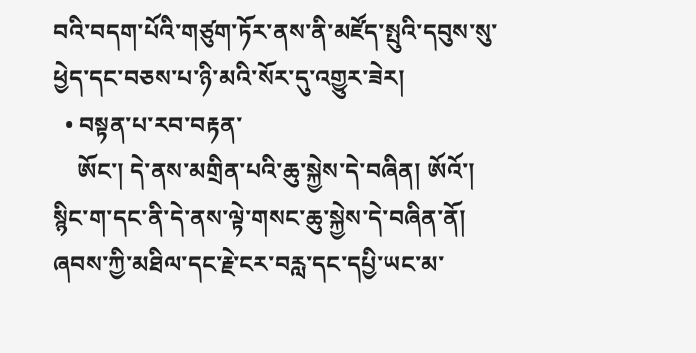བའི་བདག་པོའི་གཙུག་ཏོར་ནས་ནི་མཛོད་སྤུའི་དབུས་སུ་ཕྱེད་དང་བཅས་པ་ཉི་མའི་སོར་དུ་འགྱུར་ཟེར།
  • བསྟན་པ་རབ་བརྟན་
    ཨོང་། དེ་ནས་མགྲིན་པའི་ཆུ་སྐྱེས་དེ་བཞིན། ཨོའོ་། སྙིང་ག་དང་ནི་དེ་ནས་ལྟེ་གསང་ཆུ་སྐྱེས་དེ་བཞིན་ནོ། ཞབས་ཀྱི་མཐིལ་དང་རྗེ་ངར་བརླ་དང་དཔྱི་ཡང་མ་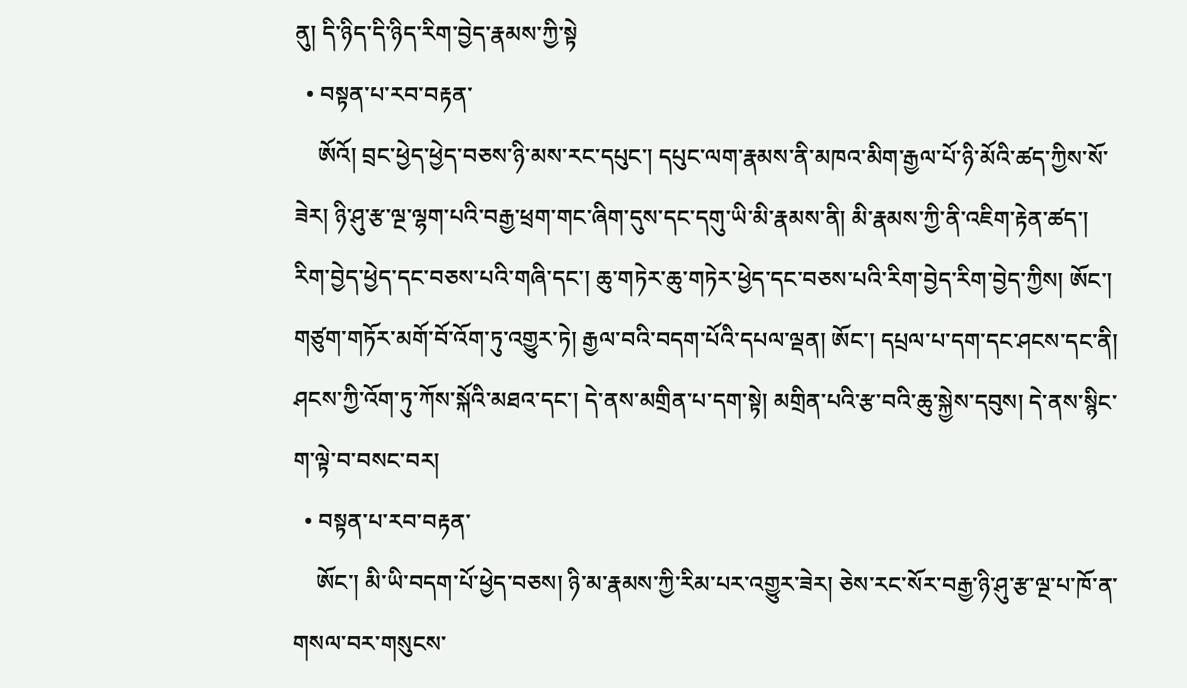ནུ། དི་ཉིད་དི་ཉིད་རིག་བྱེད་རྣམས་ཀྱི་སྟེ
  • བསྟན་པ་རབ་བརྟན་
    ཨོའོ། བྲང་ཕྱེད་ཕྱེད་བཅས་ཉི་མས་རང་དཔུང་། དཔུང་ལག་རྣམས་ནི་མཁའ་མིག་རྒྱལ་པོ་ཉི་མོའི་ཚད་ཀྱིས་སོ་ཟེར། ཉི་ཤུ་རྩ་ལྔ་ལྷག་པའི་བརྒྱ་ཕྲག་གང་ཞིག་དུས་དང་དགུ་ཡི་མི་རྣམས་ནི། མི་རྣམས་ཀྱི་ནི་འཇིག་རྟེན་ཚད་། རིག་བྱེད་ཕྱེད་དང་བཅས་པའི་གཞི་དང་། ཆུ་གཏེར་ཆུ་གཏེར་ཕྱེད་དང་བཅས་པའི་རིག་བྱེད་རིག་བྱེད་ཀྱིས། ཨོང་། གཙུག་གཏོར་མགོ་བོ་འོག་ཏུ་འགྱུར་ཏེ། རྒྱལ་བའི་བདག་པོའི་དཔལ་ལྡན། ཨོང་། དཔྲལ་པ་དག་དང་ཤངས་དང་ནི། ཤངས་ཀྱི་འོག་ཏུ་ཀོས་སྐོའི་མཐའ་དང་། དེ་ནས་མགྲིན་པ་དག་སྟེ། མགྲིན་པའི་རྩ་བའི་ཆུ་སྐྱེས་དབུས། དེ་ནས་སྙིང་ག་ལྟེ་བ་བསང་བར།
  • བསྟན་པ་རབ་བརྟན་
    ཨོང་། མི་ཡི་བདག་པོ་ཕྱེད་བཅས། ཉི་མ་རྣམས་ཀྱི་རིམ་པར་འགྱུར་ཟེར། ཅེས་རང་སོར་བརྒྱ་ཉི་ཤུ་རྩ་ལྔ་པ་ཁོ་ན་གསལ་བར་གསུངས་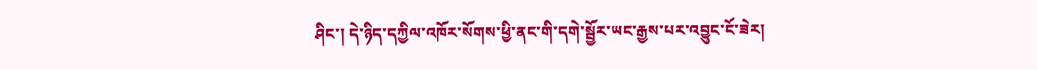ཤིང་། དེ་ཉིད་དཀྱིལ་འཁོར་སོགས་ཕྱི་ནང་གི་དགེ་སྦྱོར་ཡང་རྒྱས་པར་འབྱུང་ངོ་ཟེར།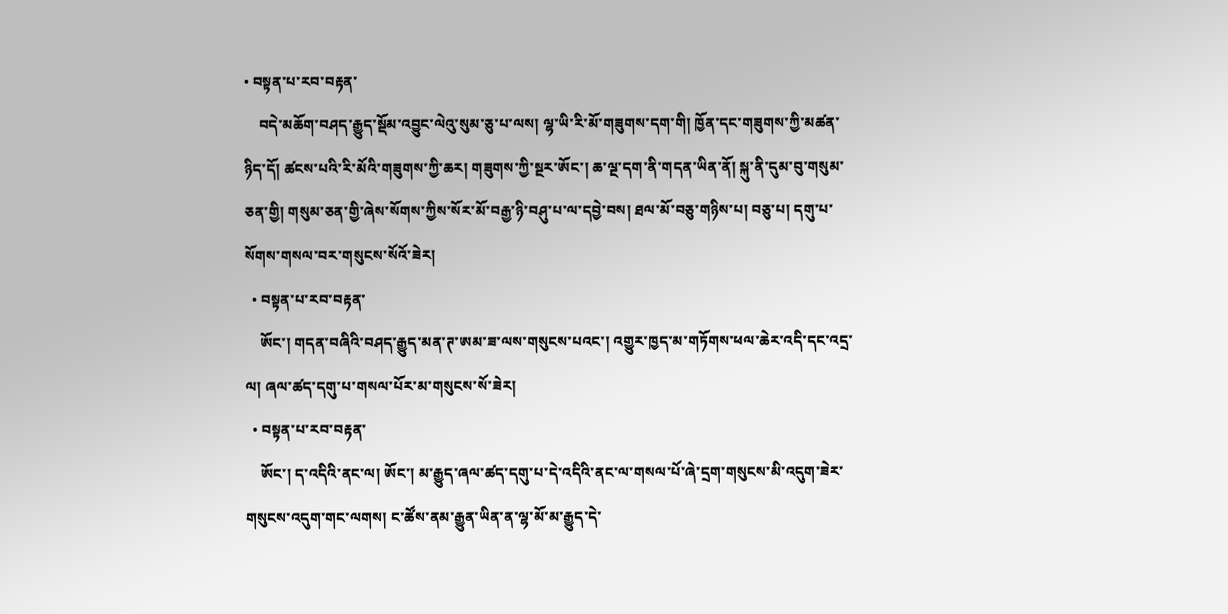• བསྟན་པ་རབ་བརྟན་
    བདེ་མཆོག་བཤད་རྒྱུད་སྡོམ་འབྱུང་ལེའུ་སུམ་ཅུ་པ་ལས། ལྷ་ཡི་རི་མོ་གཟུགས་དག་གི། ཁྱོན་དང་གཟུགས་ཀྱི་མཚན་ཉིད་དོ། ཚངས་པའི་རི་མོའི་གཟུགས་ཀྱི་ཆར། གཟུགས་ཀྱི་སྔར་ཨོང་། ཆ་ལྔ་དག་ནི་གདན་ཡིན་ནོ། སྐུ་ནི་དུམ་བུ་གསུམ་ཅན་གྱི། གསུམ་ཅན་གྱི་ཞེས་སོགས་ཀྱིས་སོར་མོ་བརྒྱ་ཉི་བཤུ་པ་ལ་དབྱེ་བས། ཐལ་མོ་བཅུ་གཉིས་པ། བཅུ་པ། དགུ་པ་སོགས་གསལ་བར་གསུངས་སོའོ་ཟེར།
  • བསྟན་པ་རབ་བརྟན་
    ཨོང་། གདན་བཞིའི་བཤད་རྒྱུད་མན་ཊ་ཨམ་ཟ་ལས་གསུངས་པའང་། འགྱུར་ཁྱད་མ་གཏོགས་ཕལ་ཆེར་འདི་དང་འདྲ་ལ། ཞལ་ཚད་དགུ་པ་གསལ་པོར་མ་གསུངས་སོ་ཟེར།
  • བསྟན་པ་རབ་བརྟན་
    ཨོང་། ད་འདིའི་ནང་ལ། ཨོང་། མ་རྒྱུད་ཞལ་ཚད་དགུ་པ་དེ་འདིའི་ནང་ལ་གསལ་པོ་ཞེ་དྲག་གསུངས་མི་འདུག་ཟེར་གསུངས་འདུག་གང་ལགས། ང་ཚོས་ནམ་རྒྱུན་ཡིན་ན་ལྷ་མོ་མ་རྒྱུད་དེ་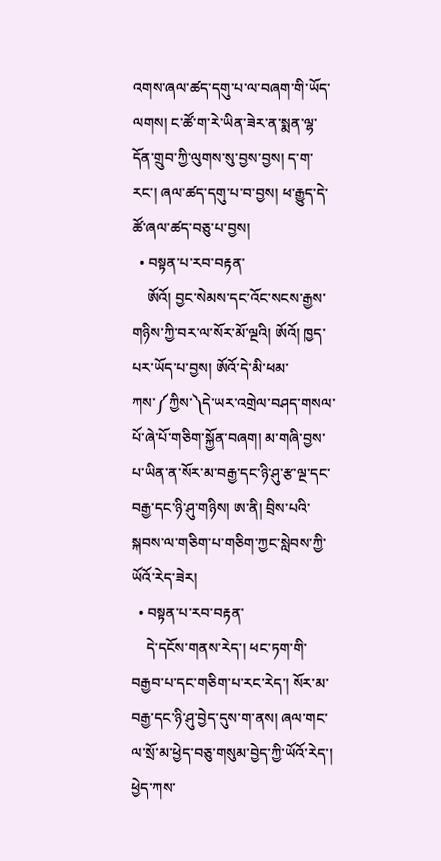འགས་ཞལ་ཚད་དགུ་པ་ལ་བཞག་གི་ཡོད་ལགས། ང་ཚོ་ག་རེ་ཡིན་ཟེར་ན་སྨན་ལྷ་དོན་གྲུབ་ཀྱི་ལུགས་སུ་བྱས་བྱས། ད་ག་རང་། ཞལ་ཚད་དགུ་པ་བ་བྱས། ཕ་རྒྱུད་དེ་ཚོ་ཞལ་ཚད་བཅུ་པ་བྱས།
  • བསྟན་པ་རབ་བརྟན་
    ཨོའོ། བྱང་སེམས་དང་འོང་སངས་རྒྱས་གཉིས་ཀྱི་བར་ལ་སོར་མོ་ལྔའི། ཨོའོ། ཁྱད་པར་ཡོད་པ་བྱས། ཨོའོ་དེ་མི་ཕམ་ཀས་༼ཀྱིས་༽དེ་ཡར་འགྲེལ་བཤད་གསལ་པོ་ཞེ་པོ་གཅིག་སྐྱོན་བཞག། མ་གཞི་བྱས་པ་ཡིན་ན་སོར་མ་བརྒྱ་དང་ཉི་ཤུ་རྩ་ལྔ་དང་བརྒྱ་དང་ཉི་ཤུ་གཉིས། ཨ་ནི། བྲིས་པའི་སྐབས་ལ་གཅིག་པ་གཅིག་ཀྱང་སླེབས་ཀྱི་ཡོའོ་རེད་ཟེར།
  • བསྟན་པ་རབ་བརྟན་
    དེ་དངོས་གནས་རེད་། ཕང་ཏག་གི་བརྒྱབ་པ་དང་གཅིག་པ་རང་རེད་། སོར་མ་བརྒྱ་དང་ཉི་ཤུ་བྱེད་དུས་ག་ནས། ཞལ་གང་ལ་སྲོ་མ་ཕྱེད་བཅུ་གསུམ་བྱེད་ཀྱི་ཡོའོ་རེད་། ཕྱེད་ཀས་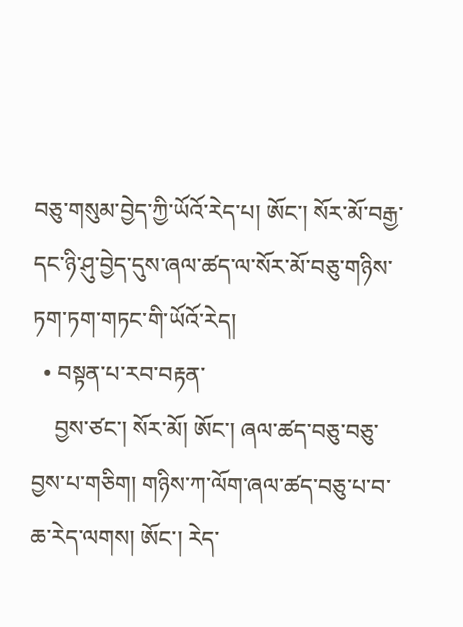བཅུ་གསུམ་བྱེད་ཀྱི་ཡོའོ་རེད་པ། ཨོང་། སོར་མོ་བརྒྱ་དང་ཉི་ཤུ་བྱེད་དུས་ཞལ་ཚད་ལ་སོར་མོ་བཅུ་གཉིས་ཏག་ཏག་གཏང་གི་ཡོའོ་རེད།
  • བསྟན་པ་རབ་བརྟན་
    བྱས་ཙང་། སོར་མོ། ཨོང་། ཞལ་ཚད་བཅུ་བཅུ་བྱས་པ་གཅིག། གཉིས་ཀ་ལོག་ཞལ་ཚད་བཅུ་པ་བ་ཆ་རེད་ལགས། ཨོང་། རེད་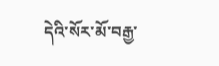དེའི་སོར་མོ་བརྒྱ་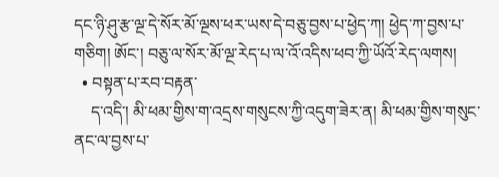དང་ཉི་ཤུ་རྩ་ལྔ་དེ་སོར་མོ་ལྔས་ཕར་ཡས་དེ་བཅུ་བྱས་པ་ཕྱེད་ཀ། ཕྱེད་ཀ་བྱས་པ་གཅིག། ཨོང་། བཅུ་ལ་སོར་མོ་ལྔ་རེད་པ་ལ་འོ་འདིས་ཕབ་ཀྱི་ཡོའོ་རེད་ལགས།
  • བསྟན་པ་རབ་བརྟན་
    ད་འདི་། མི་ཕམ་གྱིས་ག་འདྲས་གསུངས་ཀྱི་འདུག་ཟེར་ན། མི་ཕམ་གྱིས་གསུང་ནང་ལ་བྱས་པ་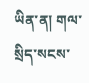ཡིན་ན། གལ་སྲིད་སངས་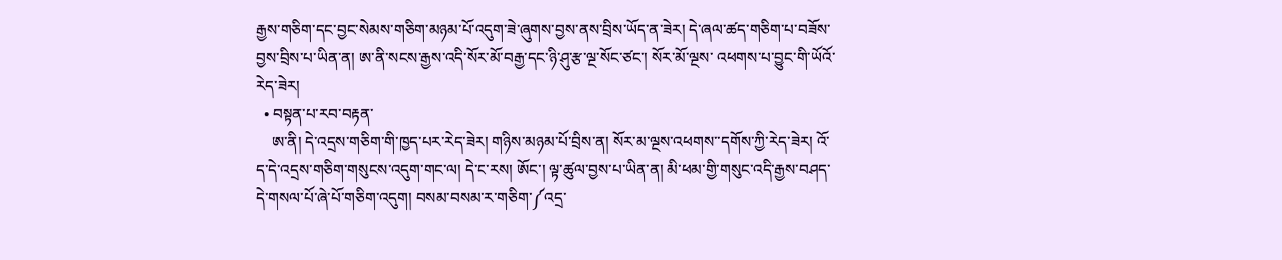རྒྱས་གཅིག་དང་བྱང་སེམས་གཅིག་མཉམ་པོ་འདུག་ཟེ་ཞུགས་བྱས་ནས་བྲིས་ཡོད་ན་ཟེར། དེ་ཞལ་ཚད་གཅིག་པ་བཟོས་བྱས་བྲིས་པ་ཡིན་ན། ཨ་ནི་སངས་རྒྱས་འདི་སོར་མོ་བརྒྱ་དང་ཉི་ཤུ་རྩ་ལྔ་སོང་ཙང་། སོར་མོ་ལྔས་ འཕགས་པ་བྱུང་གི་ཡོའོ་རེད་ཟེར།
  • བསྟན་པ་རབ་བརྟན་
    ཨ་ནི། དེ་འདྲས་གཅིག་གི་ཁྱད་པར་རེད་ཟེར། གཉིས་མཉམ་པོ་བྲིས་ན། སོར་མ་ལྔས་འཕགས་་དགོས་ཀྱི་རེད་ཟེར། འོ་ད་དེ་འདྲས་གཅིག་གསུངས་འདུག་གང་ལ། དེ་ང་རས། ཨོང་། ལྟ་ཚུལ་བྱས་པ་ཡིན་ན། མི་ཕམ་གྱི་གསུང་འདི་རྒྱས་བཤད་དེ་གསལ་པོ་ཞེ་པོ་གཅིག་འདུག། བསམ་བསམ་ར་གཅིག་༼འདྲ་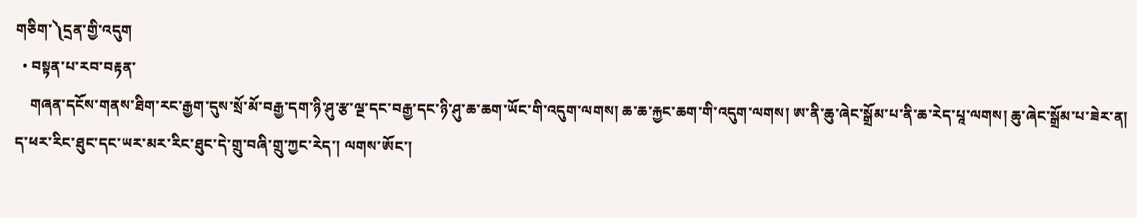གཅིག་༽དྲན་གྱི་འདུག
  • བསྟན་པ་རབ་བརྟན་
    གཞན་དངོས་གནས་ཐིག་རང་རྒྱག་དུས་སྲོ་མོ་བརྒྱ་དག་ཉི་ཤུ་རྩ་ལྔ་དང་བརྒྱ་དང་ཉི་ཤུ་ཆ་ཆག་ཡོང་གི་འདུག་ལགས། ཆ་ཆ་རྐྱང་ཆག་གི་འདུག་ལགས། ཨ་ནི་ཆུ་ཞེང་སྒྲོམ་པ་ནི་ཆ་རེད་པཱ་ལགས། ཆུ་ཞེང་སྒྲོམ་པ་ཟེར་ན། ད་ཕར་རིང་ཐུང་དང་ཡར་མར་རིང་ཐུང་དེ་གྲུ་བཞི་གྲུ་ཀྱང་རེད་། ལགས་ཨོང་།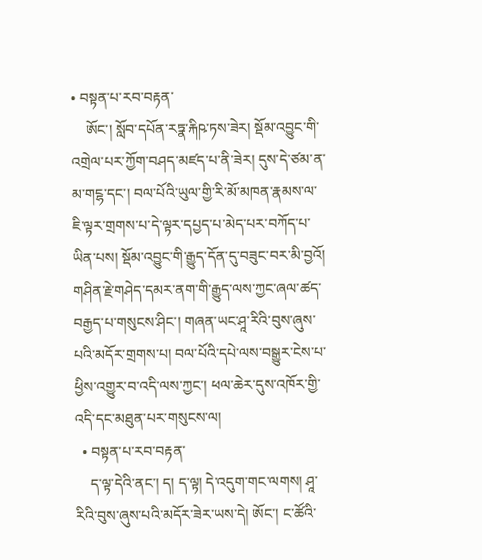• བསྟན་པ་རབ་བརྟན་
    ཨོང་། སློབ་དཔོན་རཏྣ་རྐིཥ་ཏས་ཟེར། སྡོམ་འབྱུང་གི་འགྲེལ་པར་ཀྱོག་བཤད་མཛད་པ་ནི་ཟེར། དུས་དེ་ཙམ་ན་མ་གངྷ་དང་། བལ་པོའི་ཡུལ་གྱི་རི་མོ་མཁན་རྣམས་ལ་ཇི་ལྟར་གྲགས་པ་དེ་ལྟར་དཔྱད་པ་མེད་པར་བཀོད་པ་ཡིན་པས། སྡོམ་འབྱུང་གི་རྒྱུད་དོན་དུ་བཟུང་བར་མི་བྱའོ། གཤིན་རྗེ་གཤེད་དམར་ནག་གི་རྒྱུད་ལས་ཀྱང་ཞལ་ཚད་བརྒྱད་པ་གསུངས་ཤིང་། གཞན་ཡང་ཤཱ་རིའི་བུས་ཞུས་པའི་མདོར་གྲགས་པ། བལ་པོའི་དཔེ་ལས་བསྒྱུར་ངེས་པ་ཕྱིས་འགྱུར་བ་འདི་ལས་ཀྱང་། ཕལ་ཆེར་དུས་འཁོར་གྱི་འདི་དང་མཐུན་པར་གསུངས་ལ།
  • བསྟན་པ་རབ་བརྟན་
    ད་ལྟ་དེའི་ནང་། ད། ད་ལྟ། དེ་འདུག་གང་ལགས། ཤཱ་རིའི་བུས་ཞུས་པའི་མདོར་ཟེར་ཡས་དེ། ཨོང་། ང་ཚོའི་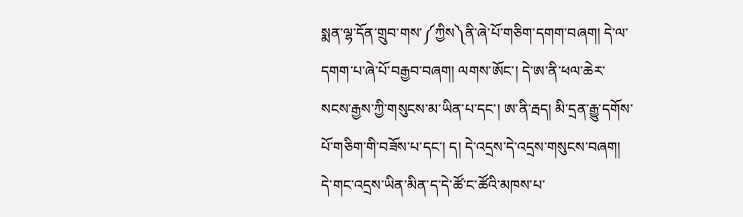སྨན་ལྷ་དོན་གྲུབ་གས་༼ཀྱིས༽ནི་ཞེ་པོ་གཅིག་དགག་བཞག། དེ་ལ་དགག་པ་ཞེ་པོ་བརྒྱབ་བཞག། ལགས་ཨོང་། དེ་ཨ་ནི་ཕལ་ཆེར་སངས་རྒྱས་ཀྱི་གསུངས་མ་ཡིན་པ་དང་། ཨ་ནི་རྦད། མི་དྲན་རྒྱུ་དགོས་པོ་གཅིག་གི་བཟོས་པ་དང་། ད། དེ་འདྲས་དེ་འདྲས་གསུངས་བཞག། དེ་གང་འདྲས་ཡིན་མིན་ད་དེ་ཚོ་ང་ཚོའི་མཁས་པ་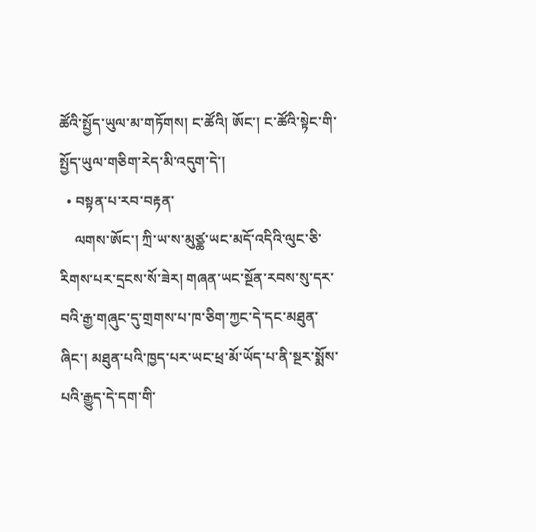ཚོའི་སྤྱོད་ཡུལ་མ་གཏོགས། ང་ཚོའི། ཨོང་། ང་ཚོའི་སྟེང་གི་སྤྱོད་ཡུལ་གཅིག་རེད་མི་འདུག་དེ་།
  • བསྟན་པ་རབ་བརྟན་
    ལགས་ཨོང་། ཀྲི་ཡ་ས་མུཙྪ་ཡང་མདོ་འདིའི་ལུང་ཅི་རིགས་པར་དྲངས་སོ་ཟེར། གཞན་ཡང་སྔོན་རབས་སུ་དར་བའི་རྒྱ་གཞུང་དུ་གྲགས་པ་ཁ་ཅིག་ཀྱང་དེ་དང་མཐུན་ཞིང་། མཐུན་པའི་ཁྱད་པར་ཡང་ཕྲ་མོ་ཡོད་པ་ནི་སྔར་སྨོས་པའི་རྒྱུད་དེ་དག་གི་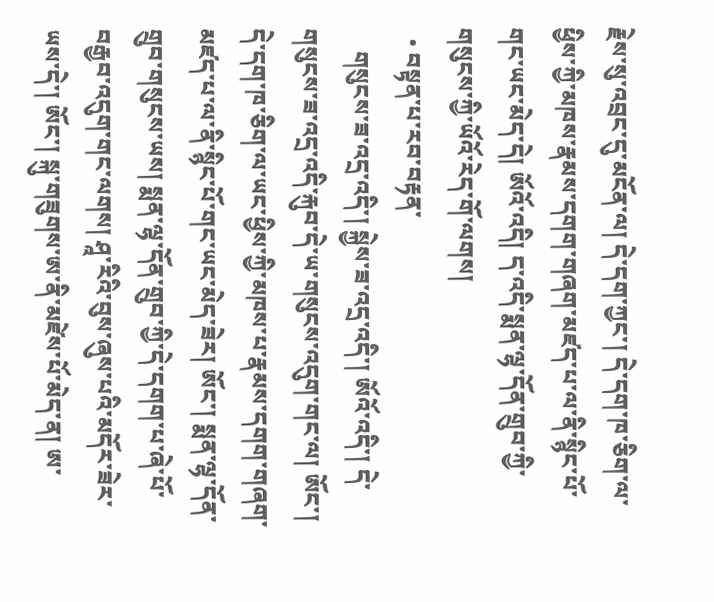རྗེས་སུ་འབྲང་དུ་མངོན་ལ། དེ་དག་ཀྱང་། དེ་དག་ཁ་ཅིག་ལ་ཕྱིས་ཀྱི་མཁས་རྣམས་དགག་གཞག་མཛད་པ་ལ་ནི་སྙིང་པོ་གང་ཡང་མེད་དེ། ཨོའོ་འདི། ད་འདི་སྨན་ལྷ་དོན་གྲུབ་ཀྱི་གསུངས་ཀྱི་ཡོའོ་རེད་གོ་ལགས།
  • བསྟན་པ་རབ་བརྟན་
    གསུངས་ཟ་འདྲ་འདི་། སྐྱེས་ཟ་འདྲ་འདི་། ཨོའོ་འདི་། དེ་གསུངས་ཟ་འདྲ་འདི་རྐུབ་དེ་ཡ་གསུངས་འདུག་གང་ལ། ཨོང་། དེ་དག་ཁ་ཅིག་ལ་ཡང་ཕྱིས་ཀྱི་མཁས་པ་རྣམས་དགག་གཞག་མཛད་པ་ལ་ནི་སྙིང་པོ་གང་ཡང་མེད་ཟེར། ཨོང་། སྨན་ལྷ་དོན་གྲུབ་གསུངས་ཡས། སྨན་ལྷ་དོན་གྲུབ་ཀྱི་དེ་དགག་པ་ཞེ་པོ་བརྒྱབ་འདུག་གང་ལགས། ཤཱ་རིའི་བུས་ཞུས་པའི་མདོར་ཟེར་ཡས་དེ་། ཨོང་། སྐུ་གཟུགས་ཨ་ནི་མཛེས་པོ་མེད་ན། ཨ་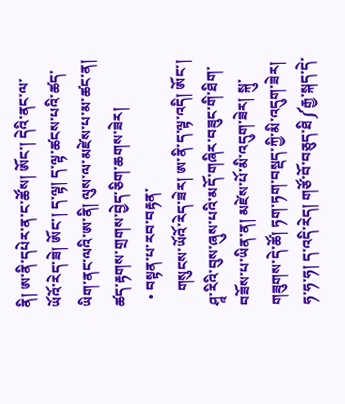ནི། ཨ་ནི་དཔེར་ན་ང་ཚོས། ཨོང་། དེའི་ནང་ལ་ཡོའོ་རེད་ཟེ། ཨོང་། ད་ལྟ། ད་ལྟ་ཚངས་པའི་ཚད་ཡིག་ནང་ལའི་ཨ་ནི། ལུས་ལ་མཛེས་པ་མ་ཚང་ན། ཚད་རྟགས་གྲགས་བྱེད་ཅིག་ཆགས་ཟེར།
  • བསྟན་པ་རབ་བརྟན་
    གསུངས་ཡོའོ་རེད་ཟེར། ཨ་ནི་ད་ལྟ་འདི། ཨོང་། ཤཱ་རིའི་བུས་ཞུས་པའི་མདོ་གཞིར་བཟུང་གི་ཐིག་བཟོས་པ་ཡིན་ན། མཛེས་པོ་མི་འདུག་ཟེར། སྐུ་གཟུགས་དེ་ཚོ། ཏག་ཏག་བསྡད་ཀྱི་མི་འདུག་ཟེར། ཧ་ཧ་ཧ། ད་འདི་རེད། གཙོ་བོ་བཅུད་ཐི༼རྒྱ་སྐད་དེ་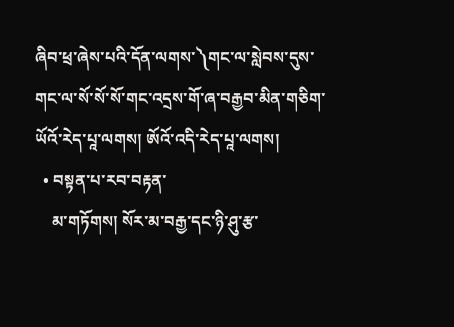ཞིབ་ཕྲ་ཞེས་པའི་དོན་ལགས་༽གང་ལ་སླེབས་དུས་གང་ལ་སོ་སོ་སོ་གང་འདྲས་གོ་ཞ་བརྒྱབ་མིན་གཅིག་ཡོའོ་རེད་པཱ་ལགས། ཨོའོ་འདི་རེད་པཱ་ལགས།
  • བསྟན་པ་རབ་བརྟན་
    མ་གཏོགས། སོར་མ་བརྒྱ་དང་ཉི་ཤུ་རྩ་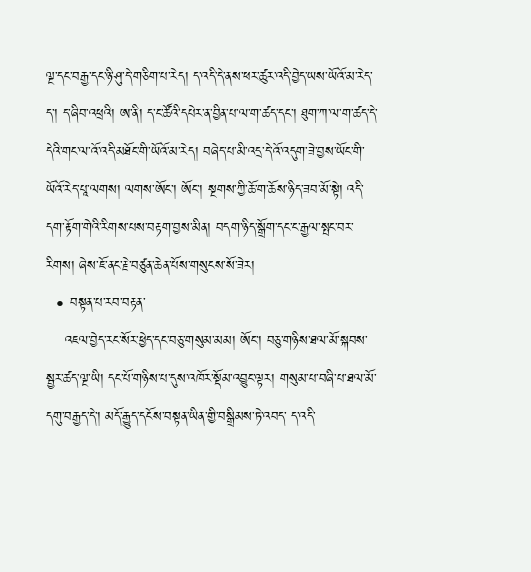ལྔ་དང་བརྒྱ་དང་ཉི་ཤུ་དེ་གཅིག་པ་རེད། ད་འདི་དེ་ནས་ཕར་ཚུར་འདི་བྱེད་ཡས་ཡོའོ་མ་རེད་ད་། ད་ཞིབ་འཕྲའི། ཨ་ནི། ད་ང་ཚོའི་དཔེར་ན་བྱིན་པ་ལ་ག་ཚད་དང་། ཐུག་ཀ་ལ་ག་ཚད་དེ་དེའི་གང་ལ་འོ་འདི་མཐོང་གི་ཡོའོ་མ་རེད། བཞེད་པ་མི་འདྲ་དེ་འོ་འདུག་ཟེ་བྱས་ཡོང་གི་ཡོའོ་རེད་པཱ་ལགས། ལགས་ཨོང་། ཨོང་། སྔགས་ཀྱི་ཆོ་ག་ཆོས་ཉིད་ཟབ་མོ་སྟེ། འདི་དག་རྟོག་གེའི་རིགས་པས་བརྟག་བྱས་མིན། བདག་ཉིད་སྒྲོག་དང་ང་རྒྱལ་སྤང་བར་རིགས། ཞེས་ཇོ་ནང་རྗེ་བཙུན་ཆེན་པོས་གསུངས་སོ་ཟེར།
  • བསྟན་པ་རབ་བརྟན་
    འཇལ་བྱེད་རང་སོར་ཕྱེད་དང་བཅུ་གསུམ་མམ། ཨོང་། བཅུ་གཉིས་ཐལ་མོ་སྐབས་སྦྱར་ཚད་ལྔ་ཡི། དང་པོ་གཉིས་པ་དུས་འཁོར་སྡོམ་འབྱུང་ལྟར། གསུམ་པ་བཞི་པ་ཐལ་མོ་དགུ་བརྒྱད་དེ་། མདོ་རྒྱུད་དངོས་བསྟན་ཡིན་གྱི་བསྒྲིམས་ཏེ་འབད་ ད་འདི་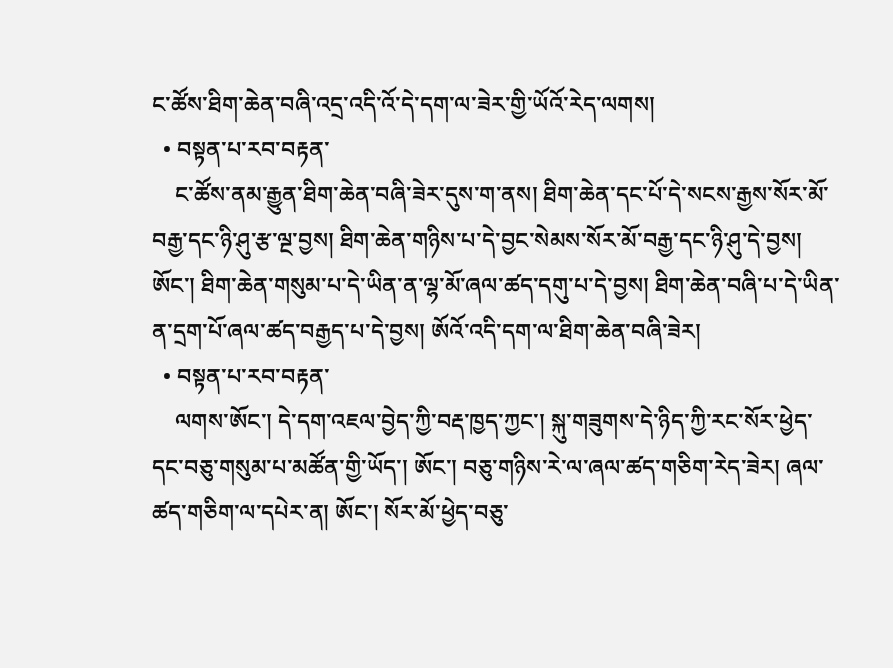ང་ཚོས་ཐིག་ཆེན་བཞི་འདྲ་འདི་འོ་དེ་དག་ལ་ཟེར་གྱི་ཡོའོ་རེད་ལགས།
  • བསྟན་པ་རབ་བརྟན་
    ང་ཚོས་ནམ་རྒྱུན་ཐིག་ཆེན་བཞི་ཟེར་དུས་ག་ནས། ཐིག་ཆེན་དང་པོ་དེ་སངས་རྒྱས་སོར་མོ་བརྒྱ་དང་ཉི་ཤུ་རྩ་ལྔ་བྱས། ཐིག་ཆེན་གཉིས་པ་དེ་བྱང་སེམས་སོར་མོ་བརྒྱ་དང་ཉི་ཤུ་དེ་བྱས། ཨོང་། ཐིག་ཆེན་གསུམ་པ་དེ་ཡིན་ན་ལྷ་མོ་ཞལ་ཚད་དགུ་པ་དེ་བྱས། ཐིག་ཆེན་བཞི་པ་དེ་ཡིན་ན་དྲག་པོ་ཞལ་ཚད་བརྒྱད་པ་དེ་བྱས། ཨོའོ་འདི་དག་ལ་ཐིག་ཆེན་བཞི་ཟེར།
  • བསྟན་པ་རབ་བརྟན་
    ལགས་ཨོང་། དེ་དག་འཇལ་བྱེད་ཀྱི་བརྡ་ཁྱད་ཀྱང་། སྐུ་གཟུགས་དེ་ཉིད་ཀྱི་རང་སོར་ཕྱེད་དང་བཅུ་གསུམ་པ་མཚོན་གྱི་ཡོད་། ཨོང་། བཅུ་གཉིས་རེ་ལ་ཞལ་ཚད་གཅིག་རེད་ཟེར། ཞལ་ཚད་གཅིག་ལ་དཔེར་ན། ཨོང་། སོར་མོ་ཕྱེད་བཅུ་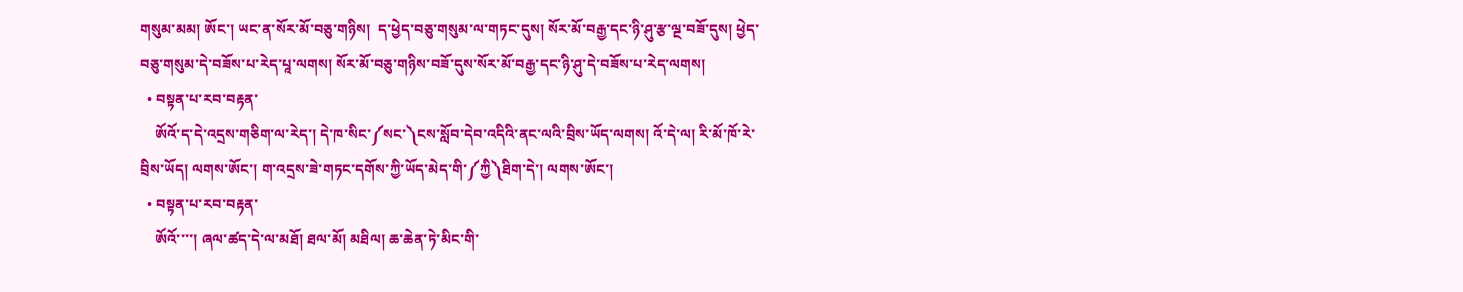གསུམ་མམ། ཨོང་། ཡང་ན་སོར་མོ་བཅུ་གཉིས།  ད་ཕྱེད་བཅུ་གསུམ་ལ་གཏང་དུས། སོར་མོ་བརྒྱ་དང་ཉི་ཤུ་རྩ་ལྔ་བཟོ་དུས། ཕྱེད་བཅུ་གསུམ་དེ་བཟོས་པ་རེད་པཱ་ལགས། སོར་མོ་བཅུ་གཉིས་བཟོ་དུས་སོར་མོ་བརྒྱ་དང་ཉི་ཤུ་དེ་བཟོས་པ་རེད་ལགས།
  • བསྟན་པ་རབ་བརྟན་
    ཨོའོ་ད་དེ་འདྲས་གཅིག་ལ་རེད་། དེ་ཁ་སིང་༼སང་༽ངས་སློབ་དེབ་འདིའི་ནང་ལའི་བྲིས་ཡོད་ལགས། འོ་དེ་ལ། རི་མོ་ཁོ་རེ་བྲིས་ཡོད། ལགས་ཨོང་། ག་འདྲས་ཟེ་གཏང་དགོས་ཀྱི་ཡོད་མེད་གི་༼ཀྱི༽ཐིག་དེ་། ལགས་ཨོང་།
  • བསྟན་པ་རབ་བརྟན་
    ཨོའོ་་་་། ཞལ་ཚད་དེ་ལ་མཐོ། ཐལ་མོ། མཐིལ། ཆ་ཆེན་ཏེ་མིང་གི་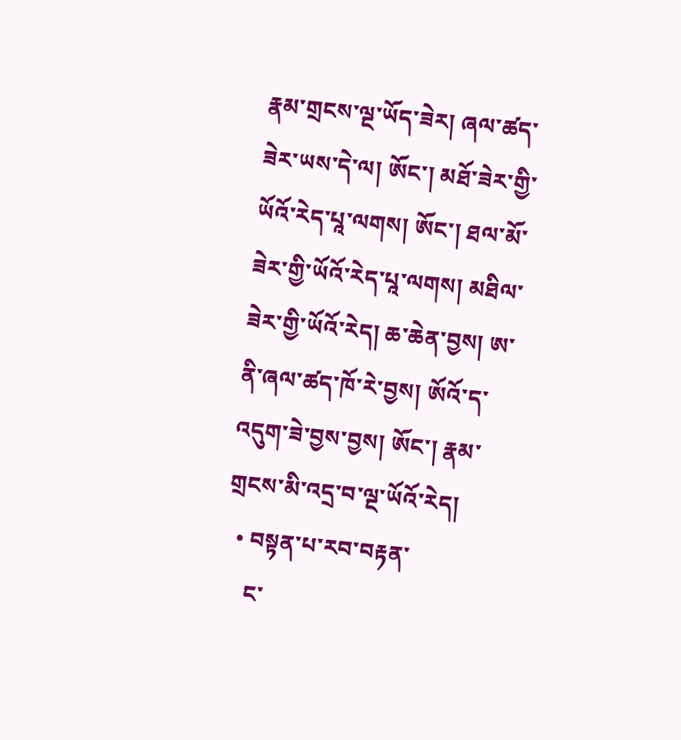རྣམ་གྲངས་ལྔ་ཡོད་ཟེར། ཞལ་ཚད་ཟེར་ཡས་དེ་ལ། ཨོང་། མཐོ་ཟེར་གྱི་ཡོའོ་རེད་པཱ་ལགས། ཨོང་། ཐལ་མོ་ཟེར་གྱི་ཡོའོ་རེད་པཱ་ལགས། མཐིལ་ཟེར་གྱི་ཡོའོ་རེད། ཆ་ཆེན་བྱས། ཨ་ནི་ཞལ་ཚད་ཁོ་རེ་བྱས། ཨོའོ་ད་འདུག་ཟེ་བྱས་བྱས། ཨོང་། རྣམ་གྲངས་མི་འདྲ་བ་ལྔ་ཡོའོ་རེད།
  • བསྟན་པ་རབ་བརྟན་
    ང་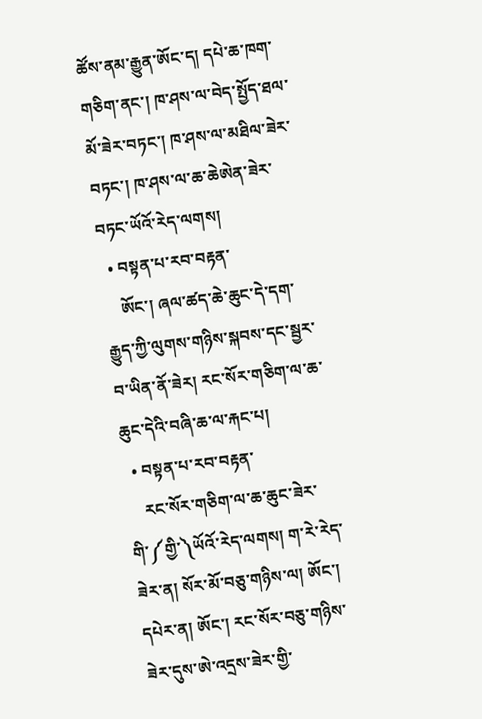ཚོས་ནམ་རྒྱུན་ཨོང་ད། དཔེ་ཆ་ཁག་གཅིག་ནང་། ཁ་ཤས་ལ་བེད་སྤྱོད་ཐལ་མོ་ཟེར་བཏང་། ཁ་ཤས་ལ་མཐིལ་ཟེར་བཏང་། ཁ་ཤས་ལ་ཆ་ཆེཨེན་ཟེར་བཏང་ཡོའོ་རེད་ལགས།
  • བསྟན་པ་རབ་བརྟན་
    ཨོང་། ཞལ་ཚད་ཆེ་ཆུང་དེ་དག་རྒྱུད་ཀྱི་ལུགས་གཉིས་སྐབས་དང་སྦྱར་བ་ཡིན་ནོ་ཟེར། རང་སོར་གཅིག་ལ་ཆ་ཆུང་དེའི་བཞི་ཆ་ལ་རྐང་པ།
  • བསྟན་པ་རབ་བརྟན་
    རང་སོར་གཅིག་ལ་ཆ་ཆུང་ཟེར་གི་༼གྱི་༽ཡོའོ་རེད་ལགས། ག་རེ་རེད་ཟེར་ན། སོར་མོ་བཅུ་གཉིས་ལ། ཨོང་། དཔེར་ན། ཨོང་། རང་སོར་བཅུ་གཉིས་ཟེར་དུས་ཨེ་འདྲས་ཟེར་གྱི་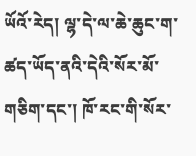ཡོའོ་རེད། ལྷ་དེ་ལ་ཆེ་ཆུང་ག་ཚད་ཡོད་ནའི་དེའི་སོར་མོ་གཅིག་དང་། ཁོ་རང་གི་སོར་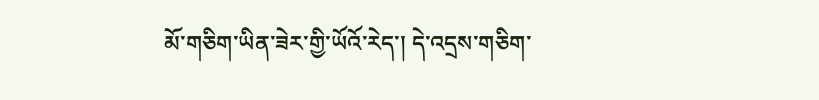མོ་གཅིག་ཡིན་ཟེར་གྱི་ཡོའོ་རེད་། དེ་འདྲས་གཅིག་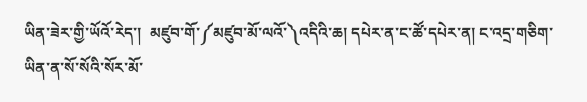ཡིན་ཟེར་གྱི་ཡོའོ་རེད་།  མཛུབ་གོ་༼མཛུབ་མོ་ལའོ་༽འདིའི་ཆ། དཔེར་ན་ང་ཚོ་དཔེར་ན། ང་འདྲ་གཅིག་ཡིན་ན་སོ་སོའི་སོར་མོ་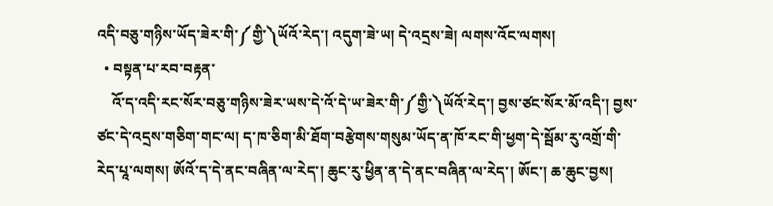འདི་བཅུ་གཉིས་ཡོད་ཟེར་གི་༼གྱི་༽ཡོའོ་རེད་། འདུག་ཟེ་ཡ། དེ་འདྲས་ཟེ། ལགས་འོང་ལགས།
  • བསྟན་པ་རབ་བརྟན་
    འོ་ད་འདི་རང་སོར་བཅུ་གཉིས་ཟེར་ཡས་དེ་འོ་དེ་ཡ་ཟེར་གི་༼གྱི་༽ཡོའོ་རེད་། བྱས་ཙང་སོར་མོ་འདི་། བྱས་ཙང་དེ་འདྲས་གཅིག་གང་ལ། ད་ཁ་ཅིག་མི་ཐོག་བརྩེགས་གསུམ་ཡོད་ན་ཁོ་རང་གི་ཕྱག་དེ་སྦོམ་རུ་འགྲོ་གི་རེད་པཱ་ལགས། ཨོའོ་ད་དེ་ནང་བཞིན་ལ་རེད་། ཆུང་རུ་ཕྱིན་ན་དེ་ནང་བཞིན་ལ་རེད་། ཨོང་། ཆ་ཆུང་བྱས།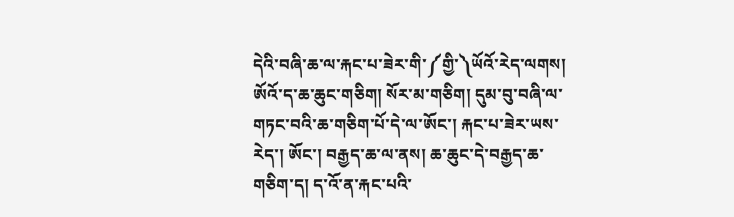དེའི་བཞི་ཆ་ལ་རྐང་པ་ཟེར་གི་༼གྱི་༽ཡོའོ་རེད་ལགས། ཨོའོ་ད་ཆ་ཆུང་གཅིག། སོར་མ་གཅིག། དུམ་བུ་བཞི་ལ་གཏང་བའི་ཆ་གཅིག་པོ་དེ་ལ་ཨོང་། རྐང་པ་ཟེར་ཡས་རེད་། ཨོང་། བརྒྱད་ཆ་ལ་ནས། ཆ་ཆུང་དེ་བརྒྱད་ཆ་གཅིག་ད། ད་འོ་ན་རྐང་པའི་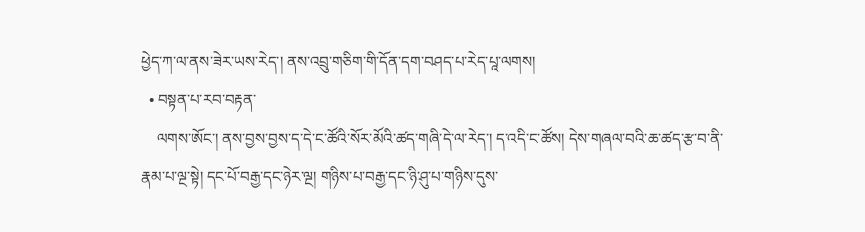ཕྱེད་ཀ་ལ་ནས་ཟེར་ཡས་རེད་། ནས་འབྲུ་གཅིག་གི་དོན་དག་བཤད་པ་རེད་པཱ་ལགས།
  • བསྟན་པ་རབ་བརྟན་
    ལགས་ཨོང་། ནས་བྱས་བྱས་ད་དེ་ང་ཚོའི་སོར་མོའི་ཚད་གཞི་དེ་ལ་རེད་། ད་འདི་ང་ཚོས། དེས་གཞལ་བའི་ཆ་ཚད་རྩ་བ་ནི་རྣམ་པ་ལྔ་སྟེ། དང་པོ་བརྒྱ་དང་ཉེར་ལྔ། གཉིས་པ་བརྒྱ་དང་ཉི་ཤུ་པ་གཉིས་དུས་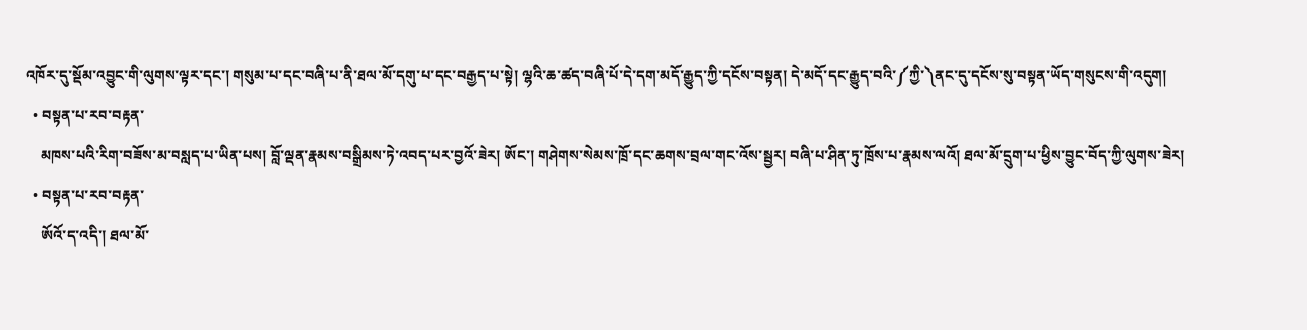འཁོར་དུ་སྡོམ་འབྱུང་གི་ལུགས་ལྟར་དང་། གསུམ་པ་དང་བཞི་པ་ནི་ཐལ་མོ་དགུ་པ་དང་བརྒྱད་པ་སྟེ། ལྷའི་ཆ་ཚད་བཞི་པོ་དེ་དག་མདོ་རྒྱུད་ཀྱི་དངོས་བསྟན། དེ་མདོ་དང་རྒྱུད་བའི་༼ཀྱི་༽ནང་དུ་དངོས་སུ་བསྟན་ཡོད་གསུངས་གི་འདུག།
  • བསྟན་པ་རབ་བརྟན་
    མཁས་པའི་རིག་བཟོས་མ་བསླད་པ་ཡིན་པས། བློ་ལྡན་རྣམས་བསྒྲིམས་ཏེ་འབད་པར་བྱའོ་ཟེར། ཨོང་། གཤེགས་སེམས་ཁྲོ་དང་ཆགས་བྲལ་གང་འོས་སྦྱར། བཞི་པ་ཤིན་ཏུ་ཁྲོས་པ་རྣམས་ལའོ། ཐལ་མོ་དྲུག་པ་ཕྱིས་བྱུང་བོད་ཀྱི་ལུགས་ཟེར།
  • བསྟན་པ་རབ་བརྟན་
    ཨོའོ་ད་འདི་། ཐལ་མོ་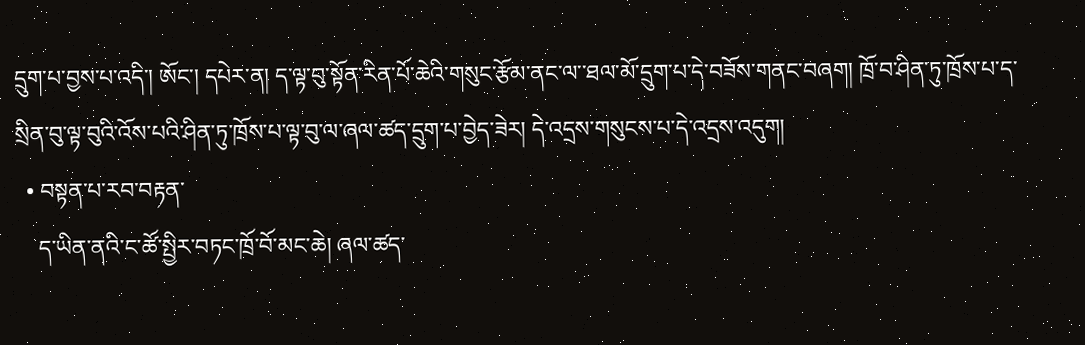དྲུག་པ་བྱས་པ་འདི་། ཨོང་། དཔེར་ན། ད་ལྟ་བུ་སྟོན་རིན་པོ་ཆེའི་གསུང་རྩོམ་ནང་ལ་་ཐལ་མོ་དྲུག་པ་དེ་བཟོས་གནང་བཞག། ཁྲོ་བ་ཤིན་ཏུ་ཁྲོས་པ་ད་སྲིན་བུ་ལྟ་བུའི་འོས་པའི་ཤིན་ཏུ་ཁྲོས་པ་ལྟ་བུ་ལ་ཞལ་ཚད་དྲུག་པ་བྱེད་ཟེར། དེ་འདྲས་གསུངས་པ་དེ་འདྲས་འདུག།
  • བསྟན་པ་རབ་བརྟན་
    ད་ཡིན་ནའི་ང་ཚོ་སྤྱིར་བཏང་ཁྲོ་བོ་མང་ཆེ། ཞལ་ཚད་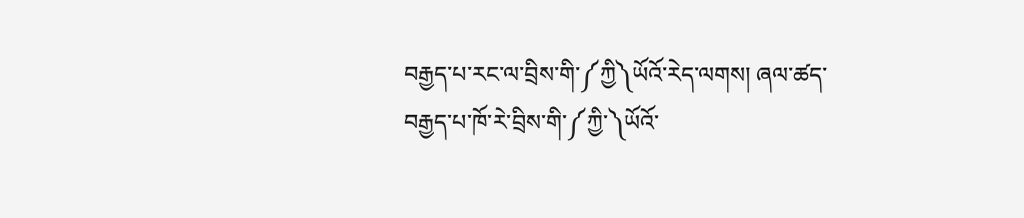བརྒྱད་པ་རང་ལ་བྲིས་གི་༼ཀྱི༽ཡོའོ་རེད་ལགས། ཞལ་ཚད་བརྒྱད་པ་ཁོ་རེ་བྲིས་གི་༼ཀྱི་༽ཡོའོ་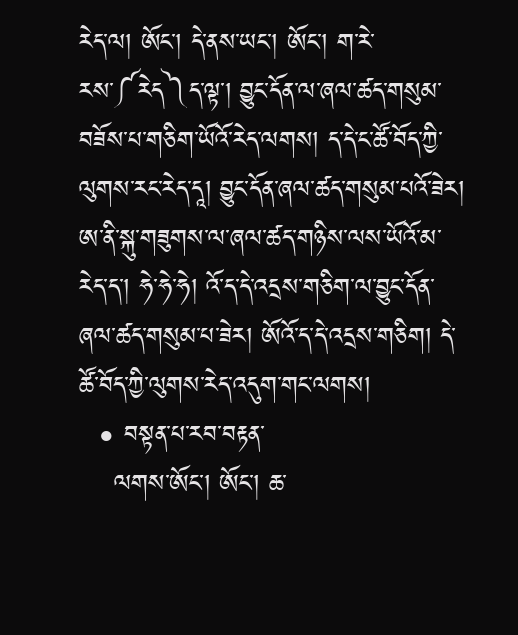རེད་ལ། ཨོང་། དེ་ནས་ཡང་། ཨོང་། ག་རེ་རས་༼རེད༽ད་ལྟ་། བྱུང་དོན་ལ་ཞལ་ཚད་གསུམ་བཟོས་པ་གཅིག་ཡོའོ་རེད་ལགས། ད་དེ་ང་ཚོ་བོད་ཀྱི་ལུགས་རང་རེད་དཱ། བྱུང་དོན་ཞལ་ཚད་གསུམ་པའོ་ཟེར། ཨ་ནི་སྐུ་གཟུགས་ལ་ཞལ་ཚད་གཉིས་ལས་ཡོའོ་མ་རེད་ད་། ཧེ་ཧེ་ཧེ། འོ་ད་དེ་འདྲས་གཅིག་ལ་བྱུང་དོན་ཞལ་ཚད་གསུམ་པ་ཟེར། ཨོའོ་ད་དེ་འདྲས་གཅིག། དེ་ཚོ་བོད་ཀྱི་ལུགས་རེད་འདུག་གང་ལགས།
  • བསྟན་པ་རབ་བརྟན་
    ལགས་ཨོང་། ཨོང་། ཆ་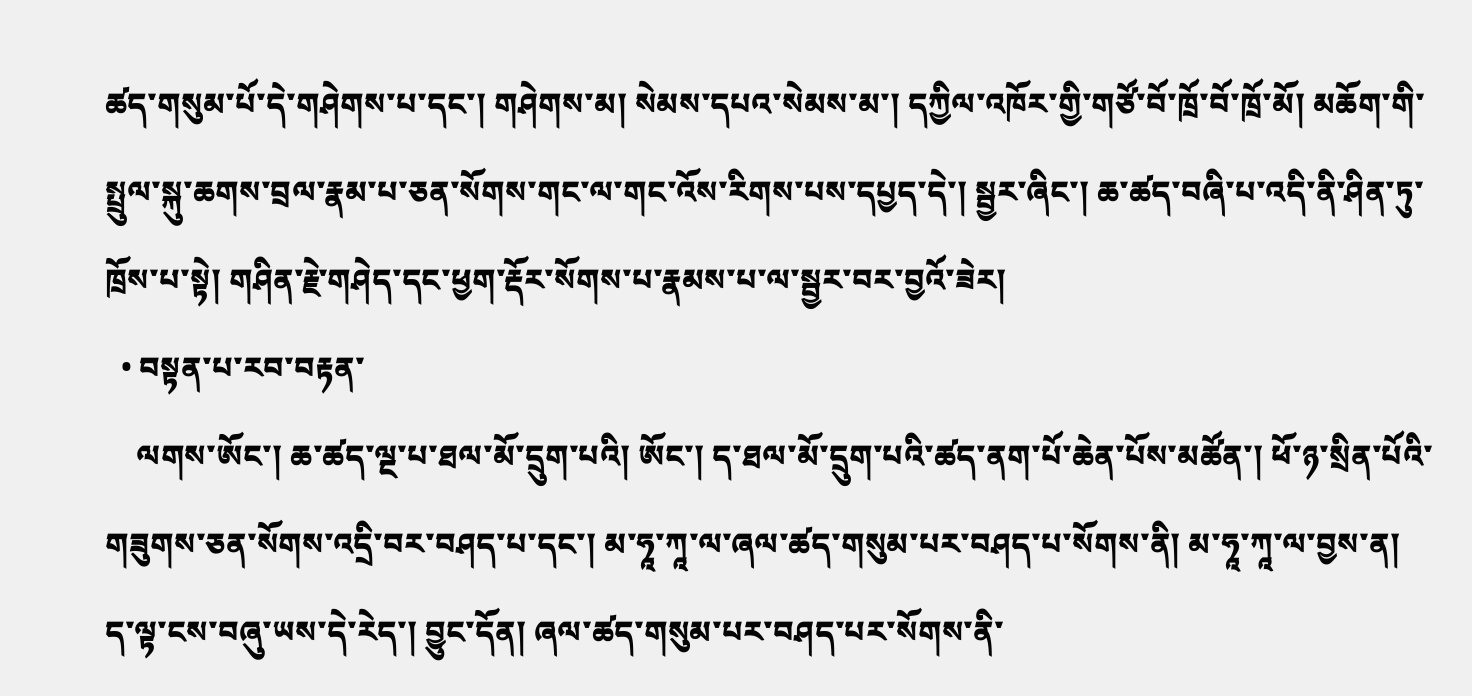ཚད་གསུམ་པོ་དེ་གཤེགས་པ་དང་། གཤེགས་མ། སེམས་དཔའ་སེམས་མ་། དཀྱིལ་འཁོར་གྱི་གཙོ་བོ་ཁྲོ་བོ་ཁྲོ་མོ། མཆོག་གི་སྤྲུལ་སྐུ་ཆགས་བྲལ་རྣམ་པ་ཅན་སོགས་གང་ལ་གང་འོས་རིགས་པས་དཔྱད་དེ་། སྦྱར་ཞིང་། ཆ་ཚད་བཞི་པ་འདི་ནི་ཤིན་ཏུ་ཁྲོས་པ་སྟེ། གཤིན་རྗེ་གཤེད་དང་ཕྱག་རྡོར་སོགས་པ་རྣམས་པ་ལ་སྦྱར་བར་བྱའོ་ཟེར།
  • བསྟན་པ་རབ་བརྟན་
    ལགས་ཨོང་། ཆ་ཚད་ལྔ་པ་ཐལ་མོ་དྲུག་པའི། ཨོང་། ད་ཐལ་མོ་དྲུག་པའི་ཚད་ནག་པོ་ཆེན་པོས་མཚོན་། ཕོ་ཉ་སྲིན་པོའི་གཟུགས་ཅན་སོགས་འདྲི་བར་བཤད་པ་དང་། མ་ཧཱ་ཀཱ་ལ་ཞལ་ཚད་གསུམ་པར་བཤད་པ་སོགས་ནི། མ་ཧཱ་ཀཱ་ལ་བྱས་ན། ད་ལྟ་ངས་བཞུ་ཡས་དེ་རེད་། བྱུང་དོན། ཞལ་ཚད་གསུམ་པར་བཤད་པར་སོགས་ནི་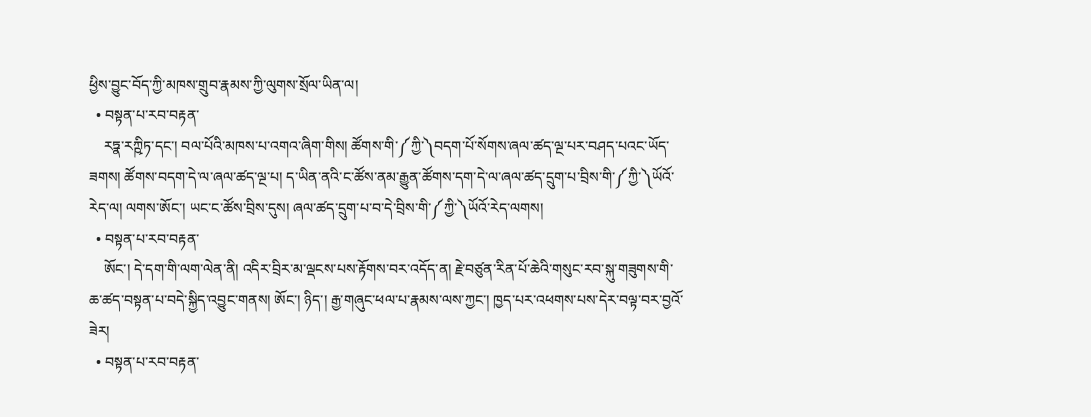ཕྱིས་བྱུང་བོད་ཀྱི་མཁས་གྲུབ་རྣམས་ཀྱི་ལུགས་སྲོལ་ཡིན་ལ།
  • བསྟན་པ་རབ་བརྟན་
    རཏྣ་རཀྵིཏ་དང་། བལ་པོའི་མཁས་པ་འགའ་ཞིག་གིས། ཚོགས་གི་༼ཀྱི་༽བདག་པོ་སོགས་ཞལ་ཚད་ལྔ་པར་བཤད་པའང་ཡོད་ཟགས། ཚོགས་བདག་དེ་ལ་ཞལ་ཚད་ལྔ་པ། ད་ཡིན་ནའི་ང་ཚོས་ནམ་རྒྱུན་ཚོགས་དག་དེ་ལ་ཞལ་ཚད་དྲུག་པ་བྲིས་གི་༼ཀྱི་༽ཡོའོ་རེད་ལ། ལགས་ཨོང་། ཡང་ང་ཚོས་བྲིས་དུས། ཞལ་ཚད་དྲུག་པ་བ་དེ་བྲིས་གི་༼ཀྱི་༽ཡོའོ་རེད་ལགས།
  • བསྟན་པ་རབ་བརྟན་
    ཨོང་། དེ་དག་གི་ལག་ལེན་ནི། འདིར་བྲིར་མ་ལྡངས་པས་རྟོགས་བར་འདོད་ན། རྗེ་བཙུན་རིན་པོ་ཆེའི་གསུང་རབ་སྐུ་གཟུགས་གི་ཆ་ཚད་བསྟན་པ་བདེ་སྐྱིད་འབྱུང་གནས། ཨོང་། ཉིད་། རྒྱ་གཞུང་ཕལ་པ་རྣམས་ལས་ཀྱང་། ཁྱད་པར་འཕགས་པས་དེར་བལྟ་བར་བྱའོ་ཟེར།
  • བསྟན་པ་རབ་བརྟན་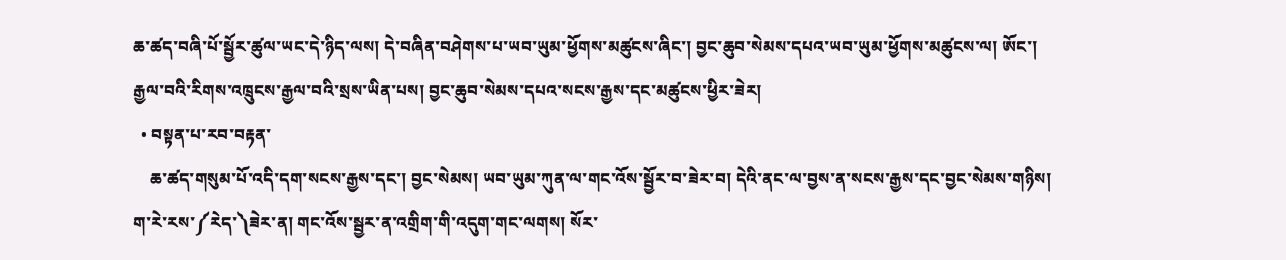ཆ་ཚད་བཞི་པོ་སྦྱོར་ཚུལ་ཡང་དེ་ཉིད་ལས། དེ་བཞིན་བཤེགས་པ་ཡབ་ཡུམ་ཕྱོགས་མཚུངས་ཞིང་། བྱང་ཆུབ་སེམས་དཔའ་ཡབ་ཡུམ་ཕྱོགས་མཚུངས་ལ། ཨོང་། རྒྱལ་བའི་རིགས་འཁྲུངས་རྒྱལ་བའི་སྲས་ཡིན་པས། བྱང་ཆུབ་སེམས་དཔའ་སངས་རྒྱས་དང་མཚུངས་ཕྱིར་ཟེར།
  • བསྟན་པ་རབ་བརྟན་
    ཆ་ཚད་གསུམ་པོ་འདི་དག་སངས་རྒྱས་དང་། བྱང་སེམས། ཡབ་ཡུམ་ཀུན་ལ་གང་འོས་སྦྱོར་བ་ཟེར་བ། དེའི་ནང་ལ་བྱས་ན་སངས་རྒྱས་དང་བྱང་སེམས་གཉིས། ག་རེ་རས་༼རེད་༽ཟེར་ན། གང་འོས་སྦྱར་ན་འགྲིག་གི་འདུག་གང་ལགས། སོར་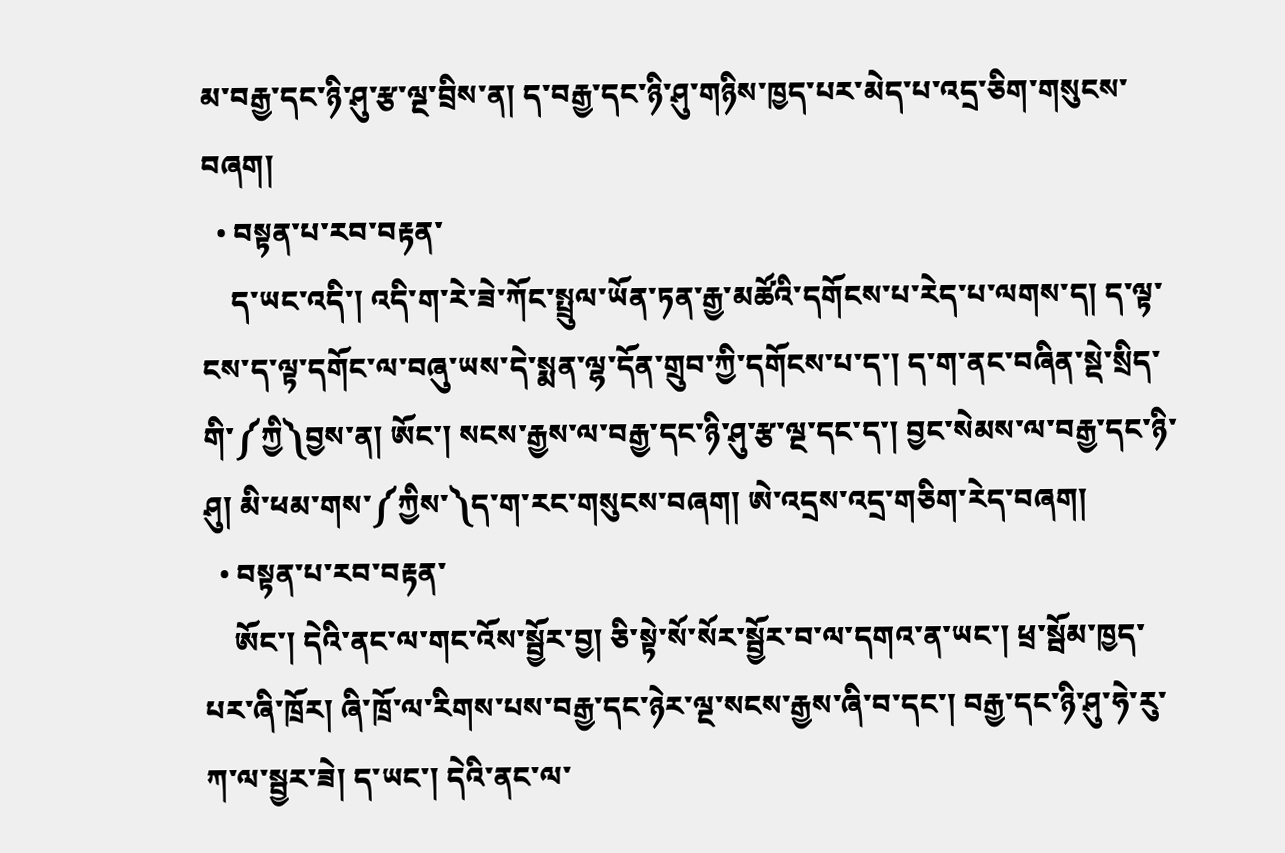མ་བརྒྱ་དང་ཉི་ཤུ་རྩ་ལྔ་བྲིས་ན། ད་བརྒྱ་དང་ཉི་ཤུ་གཉིས་ཁྱད་པར་མེད་པ་འདྲ་ཅིག་གསུངས་བཞག།
  • བསྟན་པ་རབ་བརྟན་
    ད་ཡང་འདི་། འདི་ག་རེ་ཟེ་ཀོང་སྤྲུལ་ཡོན་ཏན་རྒྱ་མཚོའི་དགོངས་པ་རེད་པ་ལགས་ད། ད་ལྟ་ངས་ད་ལྟ་དགོང་ལ་བཞུ་ཡས་དེ་སྨན་ལྷ་དོན་གྲུབ་ཀྱི་དགོངས་པ་ད་། ད་ག་ནང་བཞིན་སྡེ་སྲིད་གི་༼ཀྱི༽བྱས་ན། ཨོང་། སངས་རྒྱས་ལ་བརྒྱ་དང་ཉི་ཤུ་རྩ་ལྔ་དང་ད་། བྱང་སེམས་ལ་བརྒྱ་དང་ཉི་ཤུ། མི་ཕམ་གས་༼ཀྱིས་༽ད་ག་རང་གསུངས་བཞག། ཨེ་འདྲས་འདྲ་གཅིག་རེད་བཞག།
  • བསྟན་པ་རབ་བརྟན་
    ཨོང་། དེའི་ནང་ལ་གང་འོས་སྦྱོར་བྱ། ཅི་སྟེ་སོ་སོར་སྦྱོར་བ་ལ་དགའ་ན་ཡང་། ཕྲ་སྦོམ་ཁྱད་པར་ཞི་ཁྲོར། ཞི་ཁྲོ་ལ་རིགས་པས་བརྒྱ་དང་ཉེར་ལྔ་སངས་རྒྱས་ཞི་བ་དང་། བརྒྱ་དང་ཉི་ཤུ་ཧེ་རུ་ཀ་ལ་སྦྱར་ཟེ། ད་ཡང་། དེའི་ནང་ལ་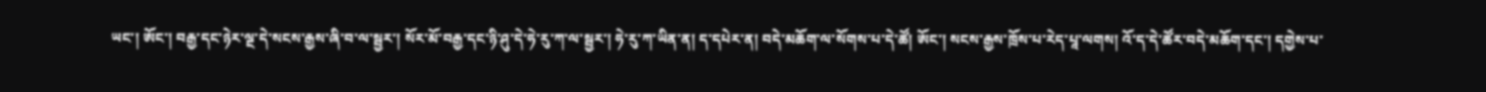ཡང་། ཨོང་། བརྒྱ་དང་ཉེར་ལྔ་དེ་སངས་རྒྱས་ཞི་བ་ལ་སྦྱར་། སོར་མོ་བརྒྱ་དང་ཉི་ཤུ་དེ་ཧེ་རུ་ཀ་ལ་སྦྱར་། ཧེ་རུ་ཀ་ཡིན་ན། ད་དཔེར་ན། བདེ་མཆོག་ལ་སོགས་པ་དེ་ཚོ། ཨོང་། སངས་རྒྱས་ཁྲོས་པ་རེད་པཱ་ལགས། འོ་ད་དེ་ཚོར་བདེ་མཆོག་དང་། དགྱེས་པ་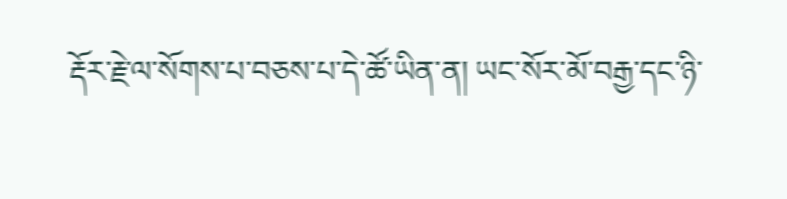རྡོར་རྗེ་ལ་སོགས་པ་བཅས་པ་དེ་ཚོ་ཡིན་ན། ཡང་སོར་མོ་བརྒྱ་དང་ཉི་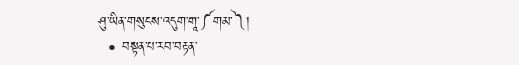ཤུ་ཡིན་གསུངས་འདུག་གཱ་༼གམ་༽།
  • བསྟན་པ་རབ་བརྟན་